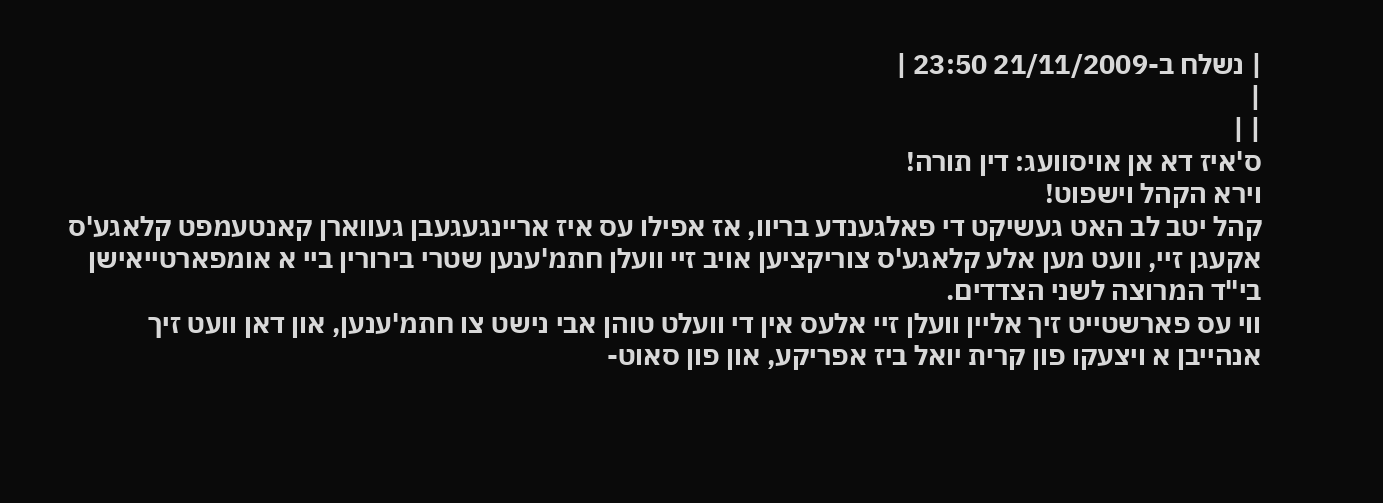| נשלח ב-21/11/2009 23:50 |
|
| |
ס'איז דא אן אויסוועג: דין תורה!
וירא הקהל וישפוט!
קהל יטב לב האט געשיקט די פאלגענדע בריוו, אז אפילו עס איז אריינגעגעבן געווארן קאנטעמפט קלאגע'ס אקעגן זיי, וועט מען אלע קלאגע'ס צוריקציען אויב זיי וועלן חתמ'ענען שטרי בירורין ביי א אומפארטייאישן בי"ד המרוצה לשני הצדדים.
ווי עס פארשטייט זיך אליין וועלן זיי אלעס אין די וועלט טוהן אבי נישט צו חתמ'ענען, און דאן וועט זיך אנהייבן א ויצעקו פון קרית יואל ביז אפריקע, און פון סאוט-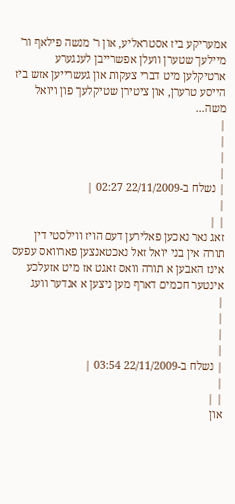אמעריקע ביז אסטראליע, און ר' מנשה פילאף ור' מיילעך שטערן וועלן אפשרייבן לענגערע ארטיקלען מיט דברי צעקות און געשרייען אזש ביז הייסע טרערן, און ציטירן שטיקלעך פון ויואל משה...
|
|
|
|
| נשלח ב-22/11/2009 02:27 |
|
| |
זאג נאר נאכען פאלירען דעם הויז ווילסטי דין תורה אין בני יואל זאל נאכטאנצען פארוואס עפעס אינז האבען א תורה וואס זאגט אז מיט אזעלכע אינטער חכמים דארף מען ניצען א אנדער וועג
|
|
|
|
| נשלח ב-22/11/2009 03:54 |
|
| |
און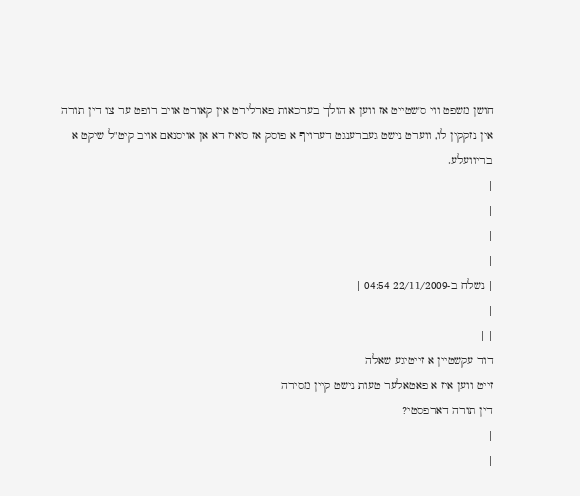חושן משפט ווי ס'שטייט אז ווען א הולך בערכאות פארלירט אין קאורט אויב רופט ער צו דין תורה אין נזקקין לו, ווערט נישט געברענגט דערויף א פוסק אז ס'איז דא אן אויסנאם אויב קיט"ל שיקט א בריוועלע.
|
|
|
|
| נשלח ב-22/11/2009 04:54 |
|
| |
דוד עקשטיין א זייטיגע שאלה
זייט ווען איז א פאטאלער טעות נישט קיין מסירה
דין תורה דארפסטי?
|
|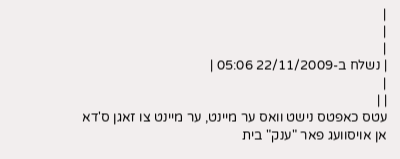|
|
|
| נשלח ב-22/11/2009 05:06 |
|
| |
עטס כאפטס נישט וואס ער מיינט, ער מיינט צו זאגן ס'דא אן אויסוועג פאר "ענק" בית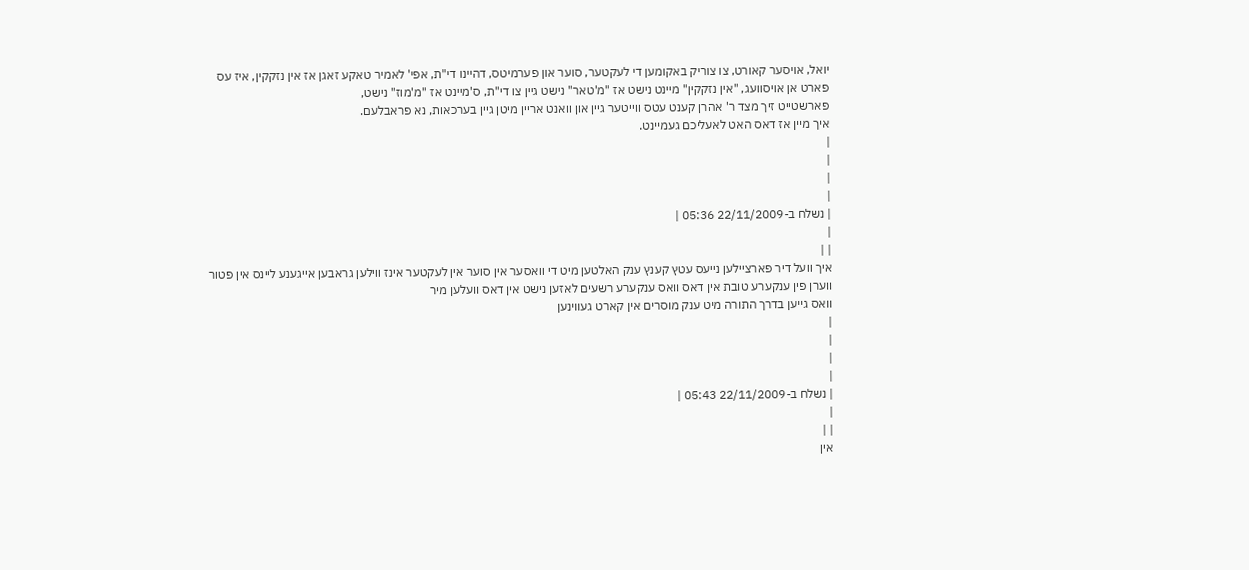יואל, אויסער קאורט, צו צוריק באקומען די לעקטער, סוער און פערמיטס, דהיינו די"ת, אפי' לאמיר טאקע זאגן אז אין נזקקין, איז עס פארט אן אויסוועג, "אין נזקקין" מיינט נישט אז "מ'טאר" נישט גיין צו די"ת, ס'מיינט אז "מ'מוז" נישט,
פארשטייט זיך מצד ר' אהרן קענט עטס ווייטער גיין און וואנט אריין מיטן גיין בערכאות, נא פראבלעם.
איך מיין אז דאס האט לאעליכם געמיינט.
|
|
|
|
| נשלח ב-22/11/2009 05:36 |
|
| |
איך וועל דיר פארציילען נייעס עטץ קענץ ענק האלטען מיט די וואסער אין סוער אין לעקטער אינז ווילען גראבען אייגענע ליינס אין פטור ווערן פין ענקערע טובת אין דאס וואס ענקערע רשעים לאזען נישט אין דאס וועלען מיר
וואס גייען בדרך התורה מיט ענק מוסרים אין קארט געווינען
|
|
|
|
| נשלח ב-22/11/2009 05:43 |
|
| |
אין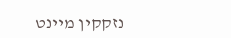נזקקין מיינט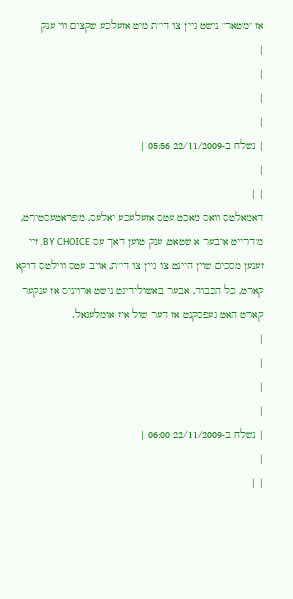אז "מ'טאר" נישט גיין צו די"ת מיט אזעלכע שקצים ווי ענק
|
|
|
|
| נשלח ב-22/11/2009 05:56 |
|
| |
דאמאלטס וואס מאכט עטס אזעלעכע יאלעס, מ'פראטעסטירט, מ'דרייט איבער א שטאט, ענק טוען דאך עס BY CHOICE. זיי זענען מסכים שוין היינט צו גיין צו די"ת, אויב עטס ווילטס דוקא קארט, כל הכבוד, אבער באשולידיגט נישט ארויניס אז ענקער קארט האט געפסקנט אז דער שול איז אומלעגאל.
|
|
|
|
| נשלח ב-22/11/2009 06:00 |
|
| |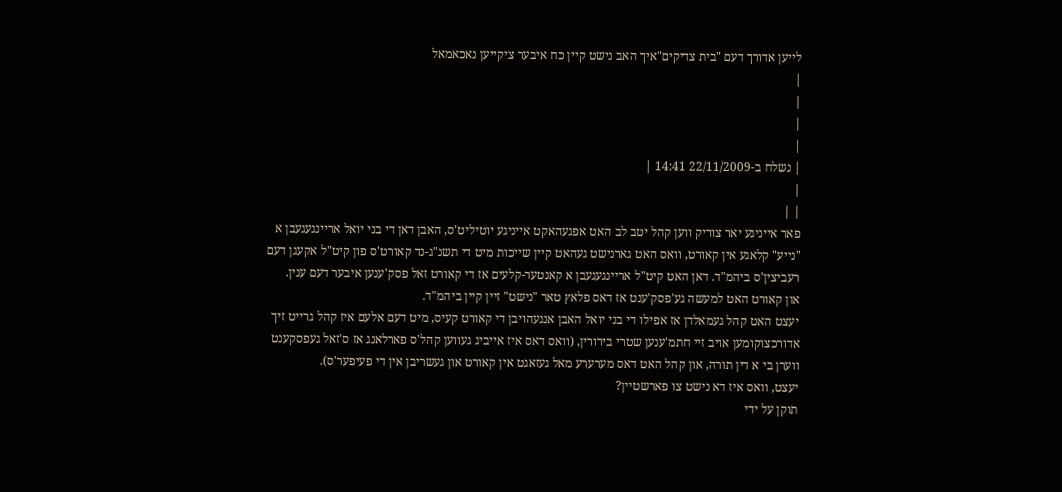לייען אדורך דעם "בית צדיקים"איך האב נישט קיין כח איבער ציקייען נאכאמאל
|
|
|
|
| נשלח ב-22/11/2009 14:41 |
|
| |
פאר אייניגע יאר צוריק ווען קהל יטב לב האט אפגעהאקט אייניגע יוטיליט'ס, האבן דאן די בני יואל אריינגעגעבן א "נייע" קלאגע אין קאורט, וואס האט גארנישט געהאט קיין שייכות מיט די תשנ"ג-נד קאורט'ס פון קיט"ל אקעגן דעם רעביצין'ס ביהמ"ד. דאן האט קיט"ל אריינגעגעבן א קאנטער-קלעים אז די קאורט זאל פסק'ענען איבער דעם ענין.
און קאורט האט למעשה גע'פסק'ענט אז דאס פלאץ טאר "נישט" זיין קיין ביהמ"ד.
יעצט האט קהל געמאלדן אז אפילו די בני יואל האבן אנגעהויבן די קאורט קעיס, מיט דעם אלעם איז קהל גרייט זיך אדורכצוקומען אויב זיי חתמ'ענען שטרי בירורין, (וואס דאס איז אייביג געווען קהל'ס פארלאנג אז ס'זאל געפסקענט ווערן בי א דין תורה, און קהל האט דאס מערערע מאל געזאגט אין קאורט און געשריבן אין די פעיפער'ס).
יעצט, וואס איז דא נישט צו פארשטיין?
תוקן על ידי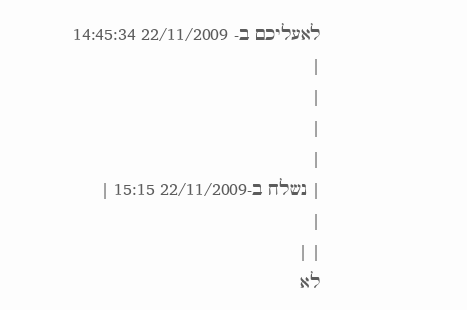לאעליכם ב- 22/11/2009 14:45:34
|
|
|
|
| נשלח ב-22/11/2009 15:15 |
|
| |
לא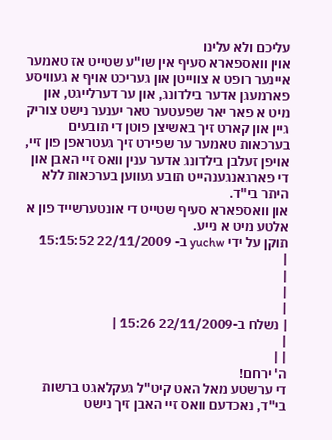עליכם ולא עלינו
אוין וואספארא סעיף אין שו"ע שטייט אז טאמער איינער רופט א צווייטן און געריכט אויף א געוויסע פארמעגן אדער בילדונג, און ער דערלייגט, און מיט א פאר יאר שפעטער טאר יענער נישט צוריק גיין און קארט זיך באשיצן פוטן די תובעים בערכאות טאמער ער שפירט זיך געטראפן פון זיי, אויפן זעלבן בילדונג אדער ענין וואס זיי האבן און די פארגאנגענהייט תובע געווען בערכאות ללא היתר בי"ד.
און וואספארא סעיף שטייט די אונטערשייד פון א אלטע מיט א נייע.
תוקן על ידי yuchw ב- 22/11/2009 15:15:52
|
|
|
|
| נשלח ב-22/11/2009 15:26 |
|
| |
ה' ירחם!
די ערשטע מאל האט קיט"ל געקלאגט ברשות בי"ד, נאכדעם וואס זיי האבן זיך נישט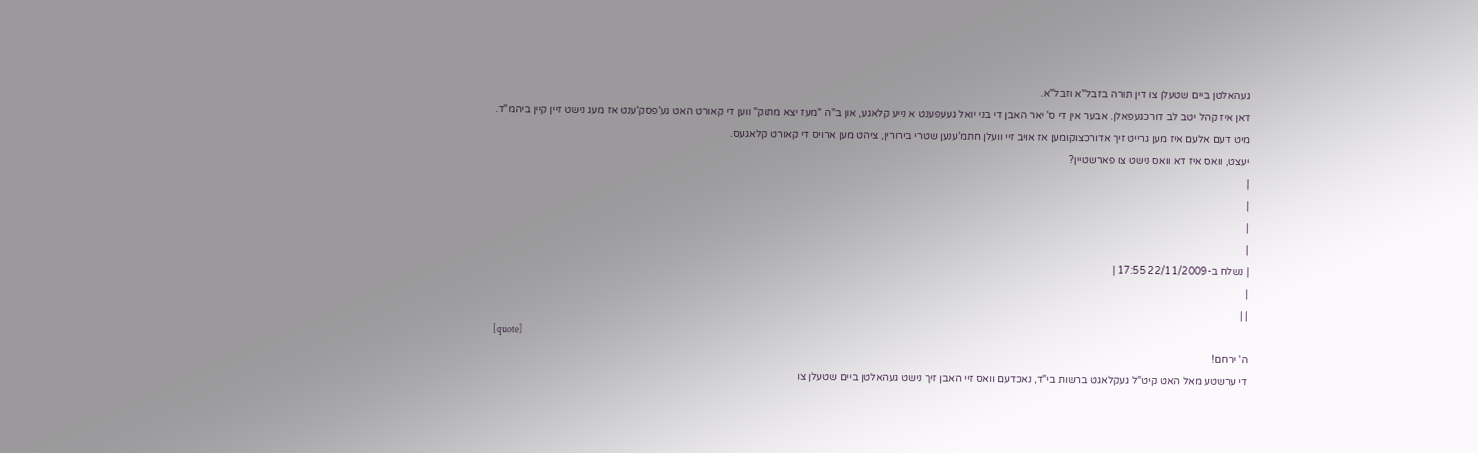געהאלטן ביים שטעלן צו דין תורה בזבל"א וזבל"א.
דאן איז קהל יטב לב דורכגעפאלן. אבער אין די ס' יאר האבן די בני יואל געעפענט א נייע קלאגע, און ב"ה "מעז יצא מתוק" ווען די קאורט האט גע'פסק'ענט אז מעג נישט זיין קיין ביהמ"ד.
מיט דעם אלעם איז מען גרייט זיך אדורכצוקומען אז אויב זיי וועלן חתמ'ענען שטרי בירורין, ציהט מען ארויס די קאורט קלאגעס.
יעצט, וואס איז דא וואס נישט צו פארשטיין?
|
|
|
|
| נשלח ב-22/11/2009 17:55 |
|
| |
[quote]
ה' ירחם!
די ערשטע מאל האט קיט"ל געקלאגט ברשות בי"ד, נאכדעם וואס זיי האבן זיך נישט געהאלטן ביים שטעלן צו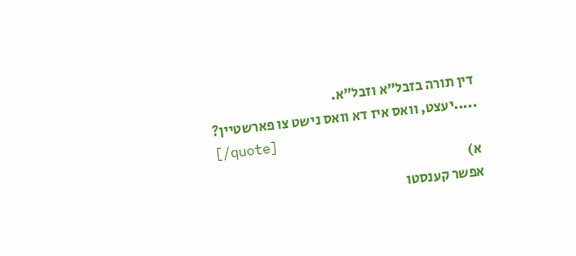דין תורה בזבל"א וזבל"א.
.....יעצט, וואס איז דא וואס נישט צו פארשטיין?
[/quote]
א)
אפשר קענסטו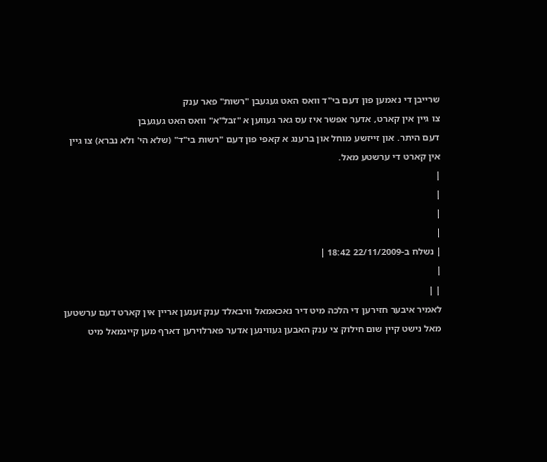שרייבן די נאמען פון דעם בי"ד וואס האט געגעבן "רשות" פאר ענק
צו גיין אין קארט, אדער אפשר איז עס גאר געווען א "זבל"א" וואס האט געגעבן
דעם היתר. און זייזשע מוחל און ברענג א קאפי פון דעם "רשות בי"ד" (שלא הי' ולא נברא) צו גיין אין קארט די ערשטע מאל.
|
|
|
|
| נשלח ב-22/11/2009 18:42 |
|
| |
לאמיר איבער חזירען די הלכה מיט דיר נאכאמאל וויבאלד ענק זענען אריין אין קארט דעם ערשטען מאל נישט קיין שום חילוק צי ענק האבען געווינען אדער פארלוירען דארף מען קיינמאל מיט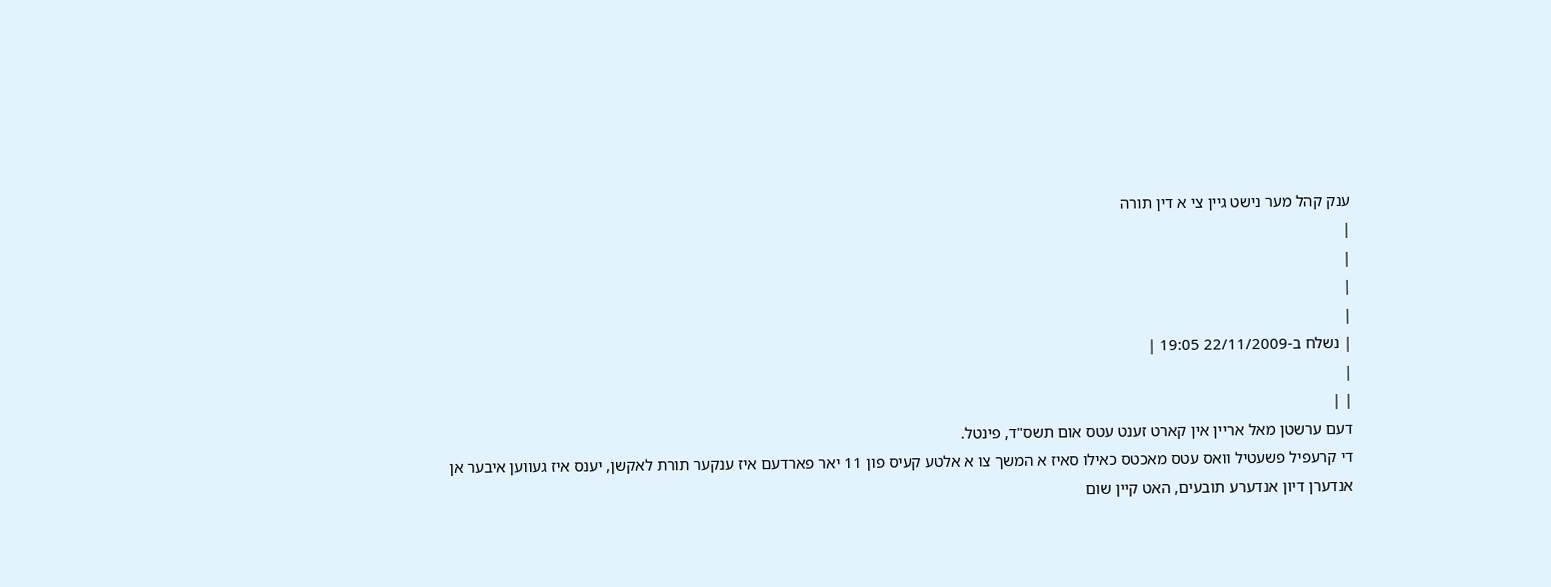ענק קהל מער נישט גיין צי א דין תורה
|
|
|
|
| נשלח ב-22/11/2009 19:05 |
|
| |
דעם ערשטן מאל אריין אין קארט זענט עטס אום תשס"ד, פינטל.
די קרעפיל פשעטיל וואס עטס מאכטס כאילו סאיז א המשך צו א אלטע קעיס פון 11 יאר פארדעם איז ענקער תורת לאקשן, יענס איז געווען איבער אן אנדערן דיון אנדערע תובעים, האט קיין שום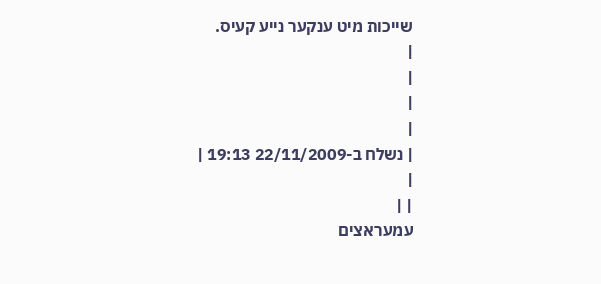שייכות מיט ענקער נייע קעיס.
|
|
|
|
| נשלח ב-22/11/2009 19:13 |
|
| |
עמעראצים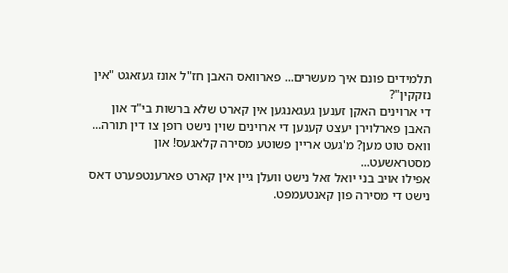תלמידים פונם איך מעשרים... פארוואס האבן חז"ל אונז געזאגט "אין נזקקין"?
די ארוינים האקן זענען געגאנגען אין קארט שלא ברשות בי"ד און האבן פארלוירן יעצט קענען די ארוינים שוין נישט רופן צו דין תורה... וואס טוט מען? מ'געט אריין פשוטע מסירה קלאגעס! און מסטראשעט...
אפילו אויב בני יואל זאל נישט וועלן גיין אין קארט פארענטפערט דאס נישט די מסירה פון קאנטעמפט.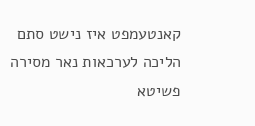קאנטעמפט איז נישט סתם הליכה לערכאות נאר מסירה פשיטא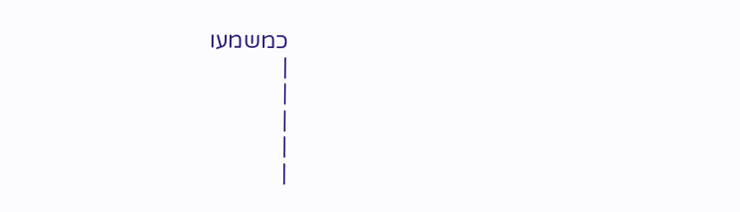כמשמעו
|
|
|
|
|